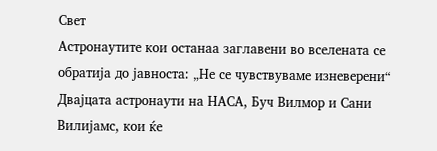Свет
Астронаутите кои останаа заглавени во вселената се обратија до јавноста: „Не се чувствуваме изневерени“
Двајцата астронаути на НАСА, Буч Вилмор и Сани Вилијамс, кои ќе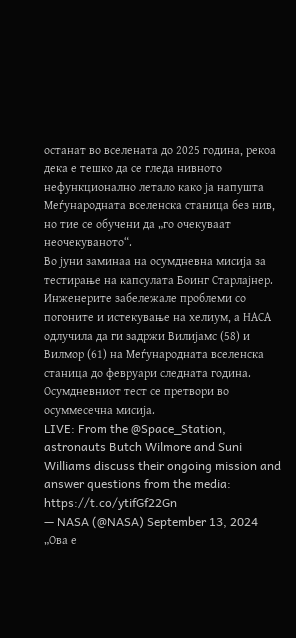останат во вселената до 2025 година, рекоа дека е тешко да се гледа нивното нефункционално летало како ја напушта Меѓународната вселенска станица без нив, но тие се обучени да „го очекуваат неочекуваното“.
Во јуни заминаа на осумдневна мисија за тестирање на капсулата Боинг Старлајнер. Инженерите забележале проблеми со погоните и истекување на хелиум, а НАСА одлучила да ги задржи Вилијамс (58) и Вилмор (61) на Меѓународната вселенска станица до февруари следната година. Осумдневниот тест се претвори во осуммесечна мисија.
LIVE: From the @Space_Station, astronauts Butch Wilmore and Suni Williams discuss their ongoing mission and answer questions from the media: https://t.co/ytifGf22Gn
— NASA (@NASA) September 13, 2024
„Ова е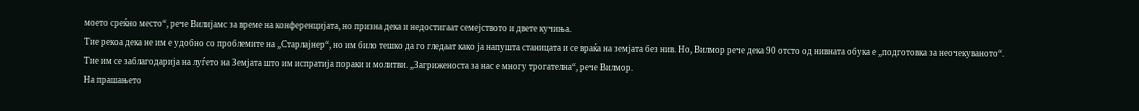моето среќно место“, рече Вилијамс за време на конференцијата, но призна дека и недостигаат семејството и двете кучиња.
Тие рекоа дека не им е удобно со проблемите на „Старлајнер“, но им било тешко да го гледаат како ја напушта станицата и се враќа на земјата без нив. Но, Вилмор рече дека 90 отсто од нивната обука е „подготовка за неочекуваното“.
Тие им се заблагодарија на луѓето на Земјата што им испратија пораки и молитви. „Загриженоста за нас е многу трогателна“, рече Вилмор.
На прашањето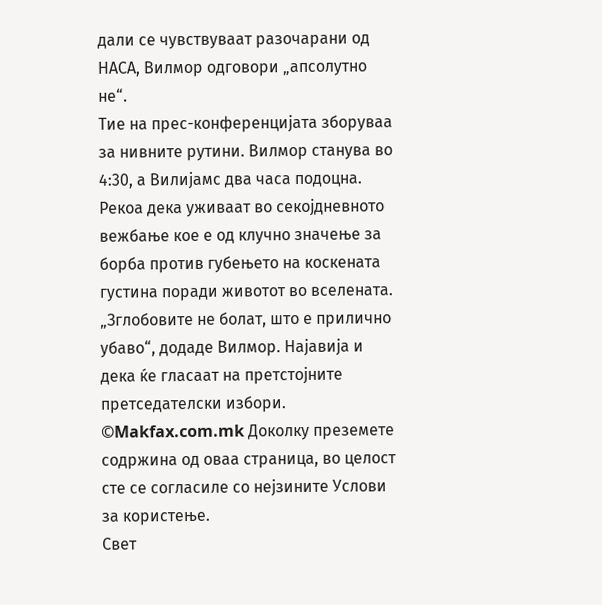дали се чувствуваат разочарани од НАСА, Вилмор одговори „апсолутно не“.
Тие на прес-конференцијата зборуваа за нивните рутини. Вилмор станува во 4:30, а Вилијамс два часа подоцна. Рекоа дека уживаат во секојдневното вежбање кое е од клучно значење за борба против губењето на коскената густина поради животот во вселената.
„Зглобовите не болат, што е прилично убаво“, додаде Вилмор. Најавија и дека ќе гласаат на претстојните претседателски избори.
©Makfax.com.mk Доколку преземете содржина од оваа страница, во целост сте се согласиле со нејзините Услови за користење.
Свет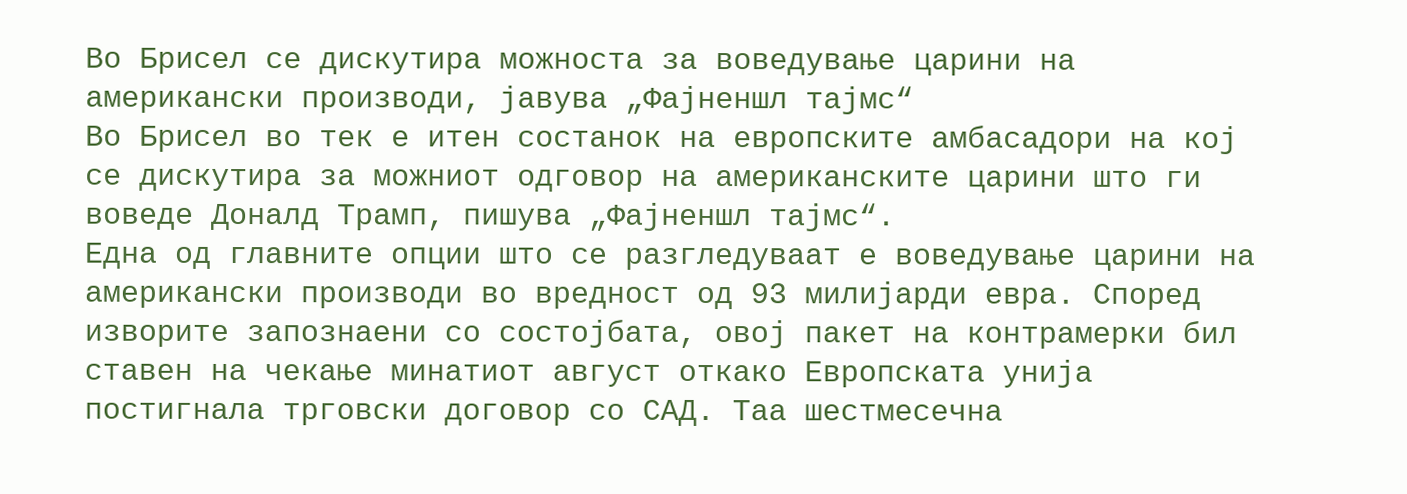Во Брисел се дискутира можноста за воведување царини на американски производи, јавува „Фајненшл тајмс“
Во Брисел во тек е итен состанок на европските амбасадори на кој се дискутира за можниот одговор на американските царини што ги воведе Доналд Трамп, пишува „Фајненшл тајмс“.
Една од главните опции што се разгледуваат е воведување царини на американски производи во вредност од 93 милијарди евра. Според изворите запознаени со состојбата, овој пакет на контрамерки бил ставен на чекање минатиот август откако Европската унија постигнала трговски договор со САД. Таа шестмесечна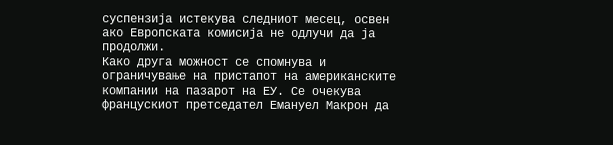суспензија истекува следниот месец, освен ако Европската комисија не одлучи да ја продолжи.
Како друга можност се спомнува и ограничување на пристапот на американските компании на пазарот на ЕУ. Се очекува францускиот претседател Емануел Макрон да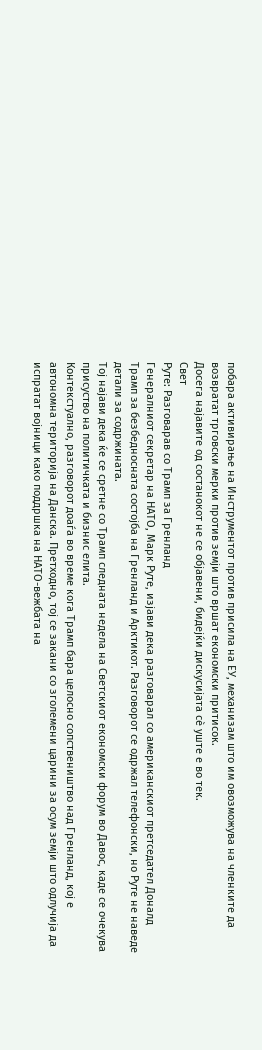побара активирање на Инструментот против присила на ЕУ, механизам што им овозможува на членките да возвратат трговски мерки против земји што вршат економски притисок.
Досега најавите од состанокот не се објавени, бидејќи дискусијата сè уште е во тек.
Свет
Руте: Разговарав со Трамп за Гренланд
Генералниот секретар на НАТО, Марк Руте, изјави дека разговарал со американскиот претседател Доналд Трамп за безбедносната состојба на Гренланд и Арктикот. Разговорот се одржал телефонски, но Руте не наведе детали за содржината.
Тој најави дека ќе се сретне со Трамп следната недела на Светскиот економски форум во Давос, каде се очекува присуство на политичката и бизнис елита.
Контекстуално, разговорот доаѓа во време кога Трамп бара целосно сопствеништво над Гренланд, кој е автономна територија на Данска. Претходно, тој се закани со зголемени царини за осум земји што одлучија да испратат војници како поддршка на НАТО-вежбата на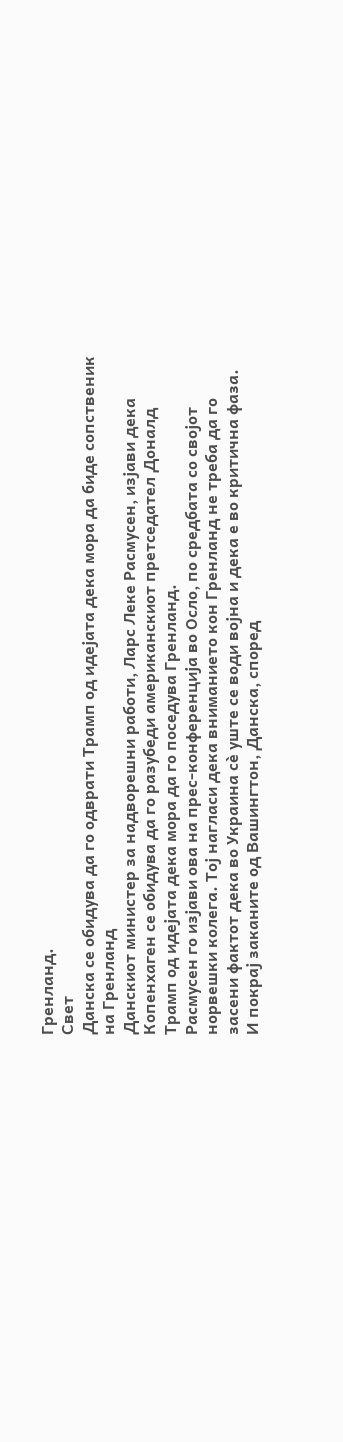Гренланд.
Свет
Данска се обидува да го одврати Трамп од идејата дека мора да биде сопственик на Гренланд
Данскиот министер за надворешни работи, Ларс Леке Расмусен, изјави дека Копенхаген се обидува да го разубеди американскиот претседател Доналд Трамп од идејата дека мора да го поседува Гренланд.
Расмусен го изјави ова на прес-конференција во Осло, по средбата со својот норвешки колега. Тој нагласи дека вниманието кон Гренланд не треба да го засени фактот дека во Украина сè уште се води војна и дека е во критична фаза.
И покрај заканите од Вашингтон, Данска, според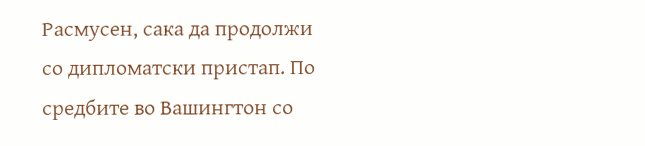Расмусен, сака да продолжи со дипломатски пристап. По средбите во Вашингтон со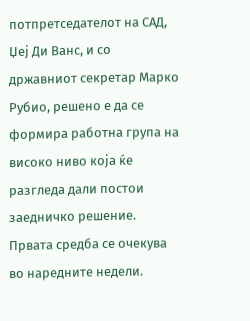потпретседателот на САД, Џеј Ди Ванс, и со државниот секретар Марко Рубио, решено е да се формира работна група на високо ниво која ќе разгледа дали постои заедничко решение. Првата средба се очекува во наредните недели.